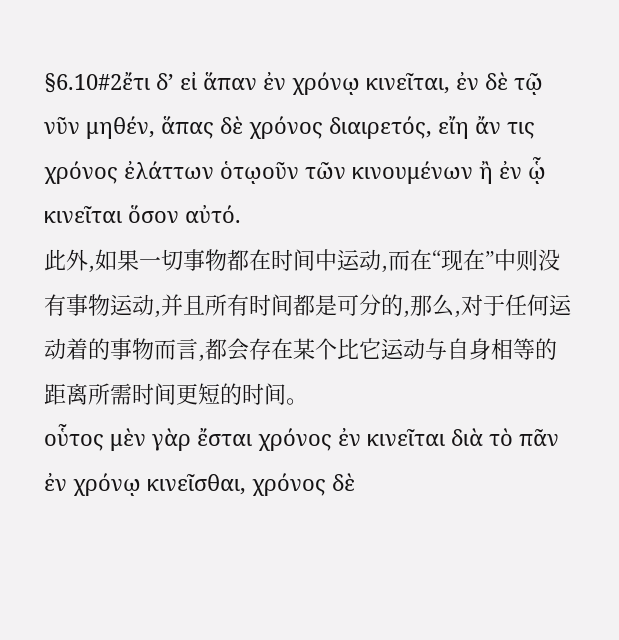§6.10#2ἔτι δʼ εἰ ἅπαν ἐν χρόνῳ κινεῖται, ἐν δὲ τῷ νῦν μηθέν, ἅπας δὲ χρόνος διαιρετός, εἴη ἄν τις χρόνος ἐλάττων ὁτῳοῦν τῶν κινουμένων ἢ ἐν ᾧ κινεῖται ὅσον αὐτό.
此外,如果一切事物都在时间中运动,而在“现在”中则没有事物运动,并且所有时间都是可分的,那么,对于任何运动着的事物而言,都会存在某个比它运动与自身相等的距离所需时间更短的时间。
οὗτος μὲν γὰρ ἔσται χρόνος ἐν κινεῖται διὰ τὸ πᾶν ἐν χρόνῳ κινεῖσθαι, χρόνος δὲ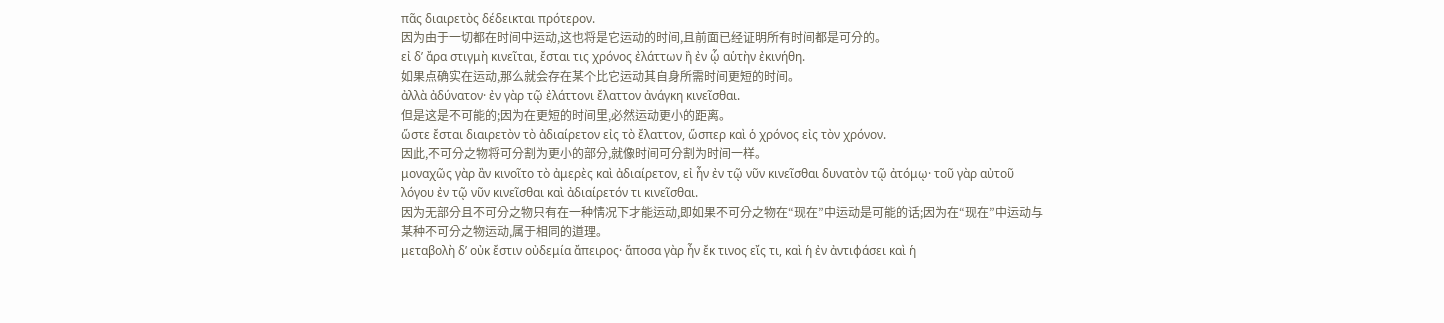πᾶς διαιρετὸς δέδεικται πρότερον.
因为由于一切都在时间中运动,这也将是它运动的时间,且前面已经证明所有时间都是可分的。
εἰ δʼ ἄρα στιγμὴ κινεῖται, ἔσται τις χρόνος ἐλάττων ἢ ἐν ᾧ αὑτὴν ἐκινήθη.
如果点确实在运动,那么就会存在某个比它运动其自身所需时间更短的时间。
ἀλλὰ ἀδύνατον· ἐν γὰρ τῷ ἐλάττονι ἔλαττον ἀνάγκη κινεῖσθαι.
但是这是不可能的;因为在更短的时间里,必然运动更小的距离。
ὥστε ἔσται διαιρετὸν τὸ ἀδιαίρετον εἰς τὸ ἔλαττον, ὥσπερ καὶ ὁ χρόνος εἰς τὸν χρόνον.
因此,不可分之物将可分割为更小的部分,就像时间可分割为时间一样。
μοναχῶς γὰρ ἂν κινοῖτο τὸ ἀμερὲς καὶ ἀδιαίρετον, εἰ ἦν ἐν τῷ νῦν κινεῖσθαι δυνατὸν τῷ ἀτόμῳ· τοῦ γὰρ αὐτοῦ λόγου ἐν τῷ νῦν κινεῖσθαι καὶ ἀδιαίρετόν τι κινεῖσθαι.
因为无部分且不可分之物只有在一种情况下才能运动,即如果不可分之物在“现在”中运动是可能的话;因为在“现在”中运动与某种不可分之物运动,属于相同的道理。
μεταβολὴ δʼ οὐκ ἔστιν οὐδεμία ἄπειρος· ἅποσα γὰρ ἦν ἔκ τινος εἴς τι, καὶ ἡ ἐν ἀντιφάσει καὶ ἡ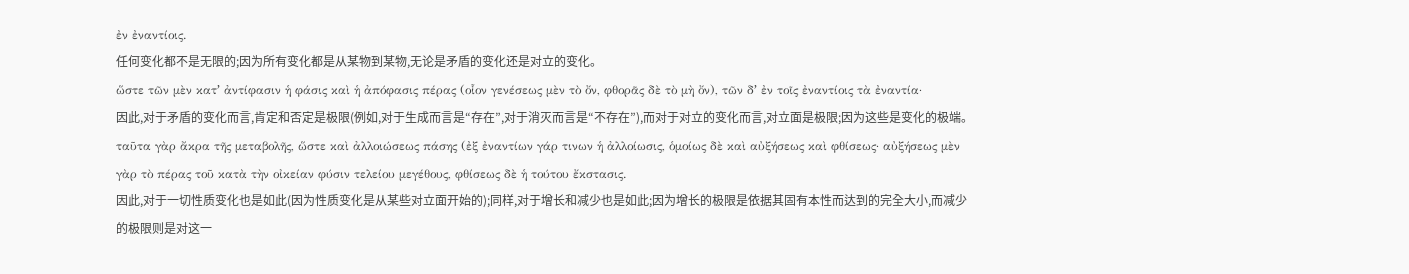ἐν ἐναντίοις.
任何变化都不是无限的;因为所有变化都是从某物到某物,无论是矛盾的变化还是对立的变化。
ὥστε τῶν μὲν κατʼ ἀντίφασιν ἡ φάσις καὶ ἡ ἀπόφασις πέρας (οἷον γενέσεως μὲν τὸ ὄν, φθορᾶς δὲ τὸ μὴ ὄν), τῶν δʼ ἐν τοῖς ἐναντίοις τὰ ἐναντία·
因此,对于矛盾的变化而言,肯定和否定是极限(例如,对于生成而言是“存在”,对于消灭而言是“不存在”),而对于对立的变化而言,对立面是极限;因为这些是变化的极端。
ταῦτα γὰρ ἄκρα τῆς μεταβολῆς, ὥστε καὶ ἀλλοιώσεως πάσης (ἐξ ἐναντίων γάρ τινων ἡ ἀλλοίωσις, ὁμοίως δὲ καὶ αὐξήσεως καὶ φθίσεως· αὐξήσεως μὲν γὰρ τὸ πέρας τοῦ κατὰ τὴν οἰκείαν φύσιν τελείου μεγέθους, φθίσεως δὲ ἡ τούτου ἔκστασις.
因此,对于一切性质变化也是如此(因为性质变化是从某些对立面开始的);同样,对于增长和减少也是如此;因为增长的极限是依据其固有本性而达到的完全大小,而减少的极限则是对这一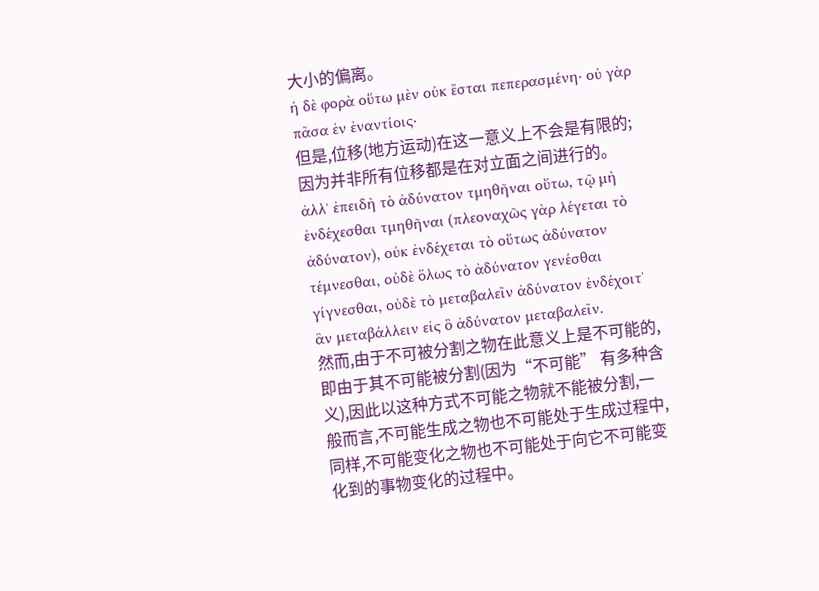大小的偏离。
ἡ δὲ φορὰ οὕτω μὲν οὐκ ἔσται πεπερασμένη· οὐ γὰρ πᾶσα ἐν ἐναντίοις·
但是,位移(地方运动)在这一意义上不会是有限的;因为并非所有位移都是在对立面之间进行的。
ἀλλʼ ἐπειδὴ τὸ ἀδύνατον τμηθῆναι οὕτω, τῷ μὴ ἐνδέχεσθαι τμηθῆναι (πλεοναχῶς γὰρ λέγεται τὸ ἀδύνατον), οὐκ ἐνδέχεται τὸ οὕτως ἀδύνατον τέμνεσθαι, οὐδὲ ὅλως τὸ ἀδύνατον γενέσθαι γίγνεσθαι, οὐδὲ τὸ μεταβαλεῖν ἀδύνατον ἐνδέχοιτʼ ἂν μεταβάλλειν εἰς ὃ ἀδύνατον μεταβαλεῖν.
然而,由于不可被分割之物在此意义上是不可能的,即由于其不可能被分割(因为“不可能” 有多种含义),因此以这种方式不可能之物就不能被分割,一般而言,不可能生成之物也不可能处于生成过程中,同样,不可能变化之物也不可能处于向它不可能变化到的事物变化的过程中。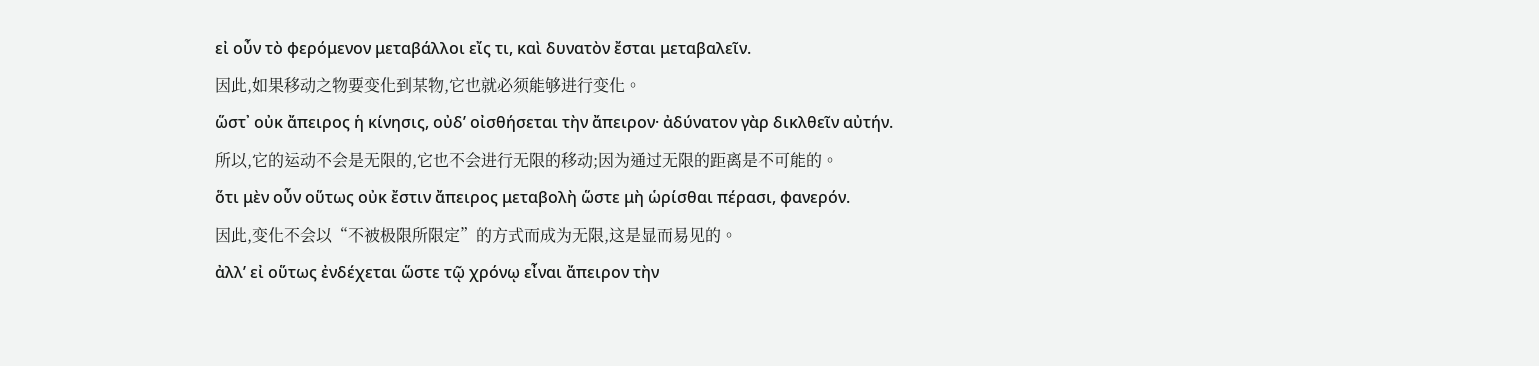εἰ οὖν τὸ φερόμενον μεταβάλλοι εἴς τι, καὶ δυνατὸν ἔσται μεταβαλεῖν.
因此,如果移动之物要变化到某物,它也就必须能够进行变化。
ὥστ᾿ οὐκ ἄπειρος ἡ κίνησις, οὐδʼ οἰσθήσεται τὴν ἄπειρον· ἀδύνατον γὰρ δικλθεῖν αὐτήν.
所以,它的运动不会是无限的,它也不会进行无限的移动;因为通过无限的距离是不可能的。
ὅτι μὲν οὖν οὕτως οὐκ ἔστιν ἄπειρος μεταβολὴ ὥστε μὴ ὡρίσθαι πέρασι, φανερόν.
因此,变化不会以“不被极限所限定”的方式而成为无限,这是显而易见的。
ἀλλʼ εἰ οὕτως ἐνδέχεται ὥστε τῷ χρόνῳ εἶναι ἄπειρον τὴν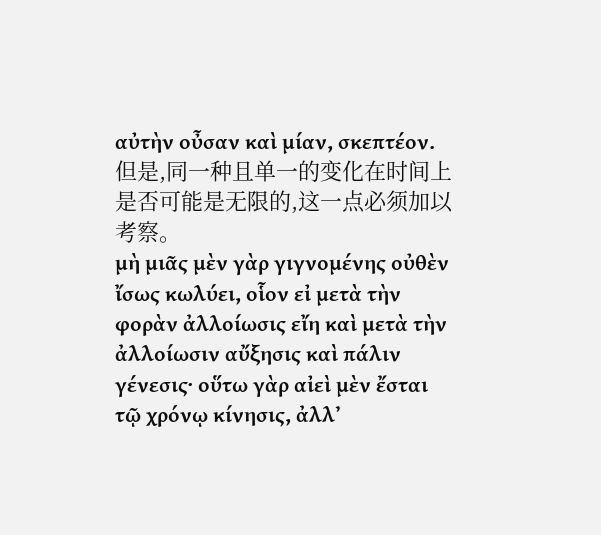αὐτὴν οὖσαν καὶ μίαν, σκεπτέον.
但是,同一种且单一的变化在时间上是否可能是无限的,这一点必须加以考察。
μὴ μιᾶς μὲν γὰρ γιγνομένης οὐθὲν ἴσως κωλύει, οἷον εἰ μετὰ τὴν φορὰν ἀλλοίωσις εἴη καὶ μετὰ τὴν ἀλλοίωσιν αὔξησις καὶ πάλιν γένεσις· οὕτω γὰρ αἰεὶ μὲν ἔσται τῷ χρόνῳ κίνησις, ἀλλʼ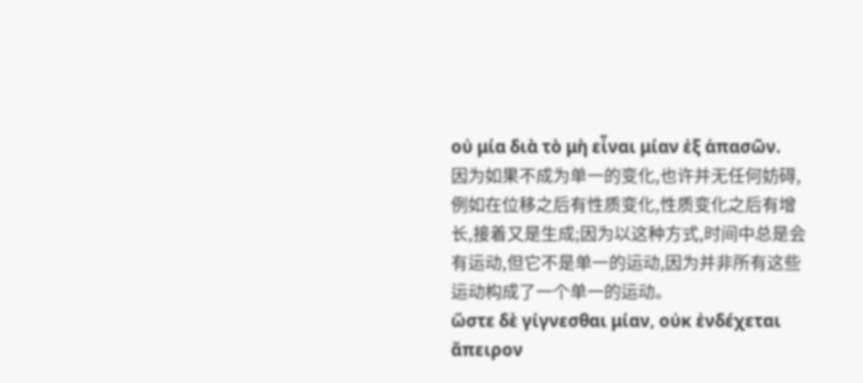οὐ μία διὰ τὸ μὴ εἶναι μίαν ἐξ ἁπασῶν.
因为如果不成为单一的变化,也许并无任何妨碍,例如在位移之后有性质变化,性质变化之后有增长,接着又是生成;因为以这种方式,时间中总是会有运动,但它不是单一的运动,因为并非所有这些运动构成了一个单一的运动。
ὥστε δὲ γίγνεσθαι μίαν, οὐκ ἐνδέχεται ἄπειρον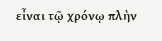εἶναι τῷ χρόνῳ πλὴν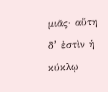μιᾶς· αὕτη δʼ ἐστὶν ἡ κύκλῳ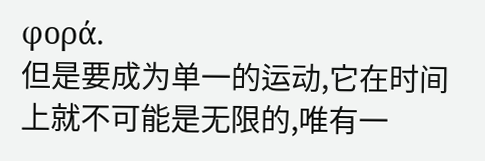φορά.
但是要成为单一的运动,它在时间上就不可能是无限的,唯有一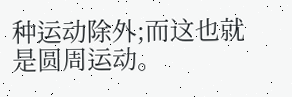种运动除外;而这也就是圆周运动。